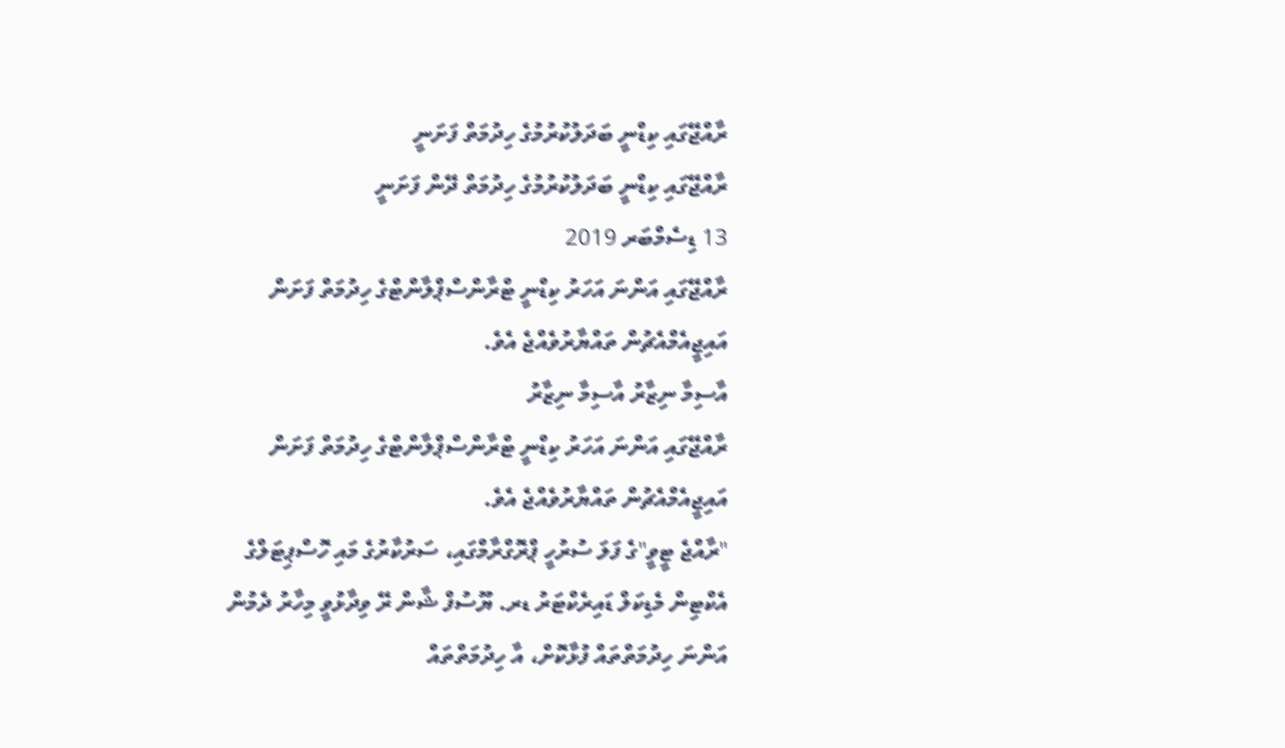ރާއްޖޭގައި ކިޑްނީ ބަދަލުކުރުމުގެ ހިދުމަތް ފަށަނީ
ރާއްޖޭގައި ކިޑްނީ ބަދަލުކުރުމުގެ ހިދުމަތް ދޭން ފަށަނީ
13 ޑިސެމްބަރ 2019
ރާއްޖޭގައި އަންނަ އަހަރު ކިޑްނީ ޓްރާންސްޕްލާންޓްގެ ހިދުމަތް ފަށަން އައިޖީއެމްއެޗުން ތައްޔާރުވެއްޖެ އެވެ.
އާސިމާ ނިޒާރު އާސިމާ ނިޒާރު
ރާއްޖޭގައި އަންނަ އަހަރު ކިޑްނީ ޓްރާންސްޕްލާންޓްގެ ހިދުމަތް ފަށަން އައިޖީއެމްއެޗުން ތައްޔާރުވެއްޖެ އެވެ.
"ރާއްޖެ ޓީވީ"ގެ ފަލަ ސުރުހީ ޕްރޮގްރާމްގައި، ސަރުކާރުގެ މައި ހޮސްޕިޓަލްގެ އެކްޓިން މެޑިކަލް ޑައިރެކްޓަރު ޑރ. ޔޫސުފް ޝާން ރޭ ވިދާޅުވީ މިހާރު ދެމުން އަންނަ ހިދުމަތްތައް ފުޅާކޮށް، އާ ހިދުމަތްތައް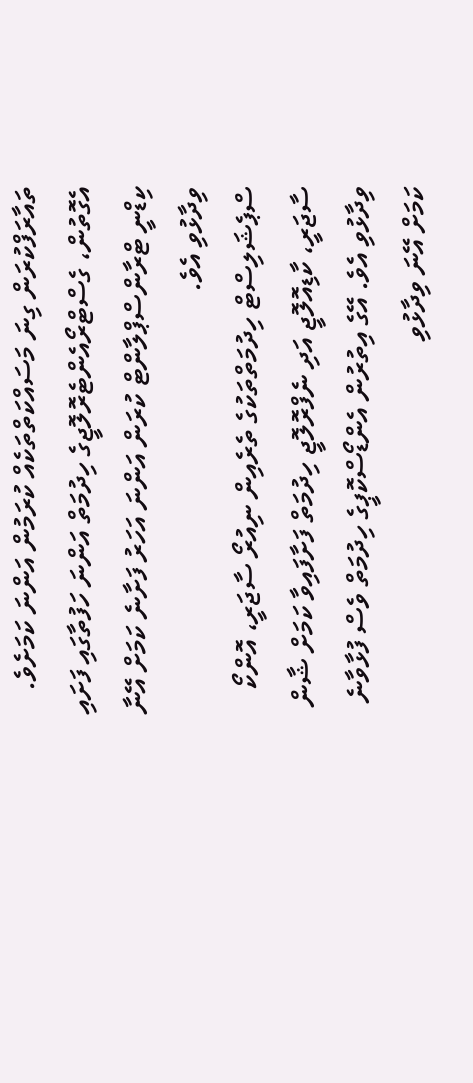ތައާރަފްކުރަން ގިނަ މަސައްކަތްތަކެއް ކުރަމުން އަންނަ ކަމަށެވެ. އެގޮތުން، ގެސްޓްރޯއެންޓެރޮލޮޖީގެ ހިދުމަތް އަންނަ ހަފުތާގައި ފަށައި ކިޑްނީ ޓްރާންސްޕްލާންޓް ކުރަން އަންނަ އަހަރު ފަށާނެ ކަމަށް އޭނާ ވިދާޅުވި އެވެ.
ސްޕެޝަލިސްޓް ހިދުމަތްތަކުގެ ތެރެއިން ނިއުރޯ ސާޖަރީ، އޮންކޯ ސާޖަރީ، ކާޑިއޮލޮޖީ އަދި ނެފްރޮލޮޖީ ހިދުމަތް ފަށާފައިވާ ކަމަށް ޝާން ވިދާޅުވި އެވެ. އޭގެ އިތުރުން އެންޑޯސްކޮޕީގެ ހިދުމަތް ވެސް ފުޅާވާނެ ކަމަށް އޭނަ ވިދާޅުވި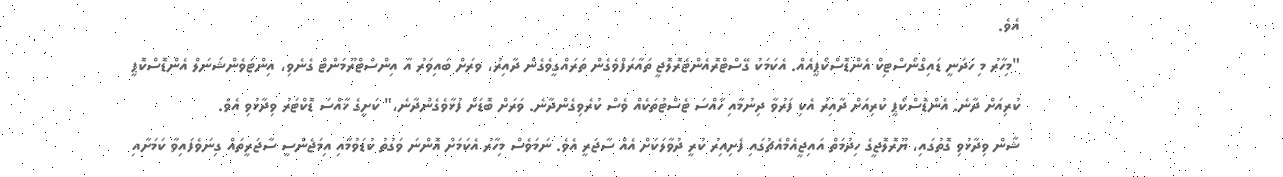އެވެ.
"މިހާރު މި ހަދަނީ ޑައިގްނޯސްޓިކް އެންޑޮސްކޯޕީއެއް. އެކަމަކު ގޭސްޓްރޮއެންޓެރޮލޮޖީ ތައާރަފްވެގެން ތަރައްގީވެގެން ދާއިރު، ވރަށް ބައިވަރު އާ އިންސްޓްރޫމަންޓް ގެނެވި، އިންޓަވެންޝަނަލް އެންޑޮސްކޮޕީ ކުރިއަށް ދާނެ. އެންޑޮސްކޯޕީ ކުރިއަށް ދާއިރު އެކި ފަރުވާ ދިނުމާއި ހާއްސަ ޓެސްޓުތަކެއް ވެސް ކުރެވިގެންދާނެ. ވަރަށް ބޮޑަށް ފުޅާވެގެންދާނެ،" ކަށީގެ ޚާއްސަ ޑޮކްޓަރު ވިދާޅުވި އެވެ.
ޝާން ވިދާޅުވި ގޮތުގައި، ޔޫރޮލޮޖީގެ ހިދުމަތް އައިޖީއެމްއެޗުގައި ފެށިއިރު ކުރީ ދުވާލަކަށް އެއް ސާޖަރީ އެވެ. ނަމަވެސް މިހާރު އެކަމަށް އޮންނަ ވަގުތު ކުޑަވުމާއި އިމަޖެންސީ ސާޖަރީތައް ގިނަވެފައިވާ ކަމަށާއި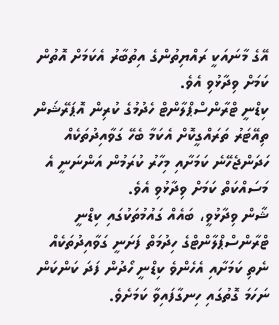އޭގެ މާނައަކީ ރައްޔިތުންގެ އިތުބާރު އެކަމަށް އޮތުން ކަމަށް ވިދާޅުވި އެވެ.
ކިޑްނީ ޓްރާންސްޕްލާންޓް ހެދުމުގެ ކުރިން އޮޕަރޭޝަން ތިއޭޓަރު ތަރައްގީކޮށް އެކަމާ ބެހޭ ގަވާއިދުތަކެއް ހަދަންޖެހޭނެ ކަމަށާއި މިހާރު ކުރަމުން އަންނަނީ އެ މަސައްކަތް ކަމަށް ވިދާޅުވި އެވެ.
ޝާން ވިދާޅުވީ، ބައެއް ގައުމުތަކުގައި ކިޑްނީ ޓްރާންސްޕްލާންޓްގެ ހިދުމަތް ފަށަނީ ގަވާއިދުތަކެއް ނެތި ކަމަށާއި އެހެންވެ ކިޑްނީ ހޯދުން ފަދަ ކަންކަން ނަހަމަ ގޮތުގައި ހިނގާފައިވާ ކަމަށެވެ.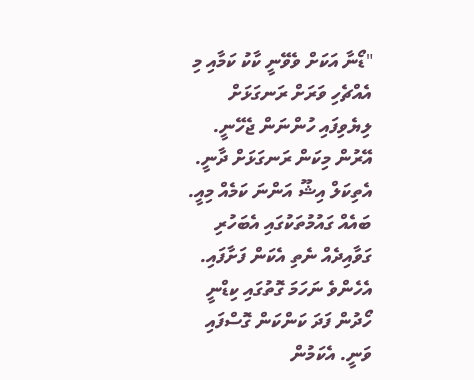"ޑޯނާ އަކަށް ވެވޭނީ ކާކު ކަމާއި މި އެއްޗެހި ވަރަށް ރަނގަޅަށް ލިޔެވިފައި ހުންނަން ޖެހޭނީ. އޭރުން މިކަން ރަނގަޅަށް ދާނީ. އެތިކަލް އިޝޫ އަންނަ ކަމެއް މިއީ. ބައެއް ގައުމުތަކުގައި އެބަހުރި ގަވާއިދެއް ނެތި އެކަން ފަށާފައި. އެހެންވެ ނަހަމަ ގޮތުގައި ކިޑްނީ ހޯދުން ފަދަ ކަންކަން ގޮސްފައި ވަނީ. އެކަމުން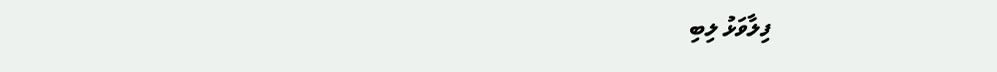ފިލާވަޅު ލިބި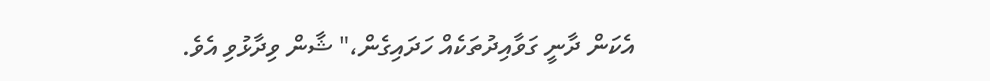އެކަން ދާނީ ގަވާއިދުތަކެއް ހަދައިގެން،" ޝާން ވިދާޅުވި އެވެ.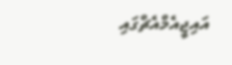އައިޖީއެމްއެޗްގައި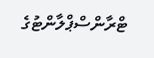ޓްރާންސްޕްލާންޓުގެ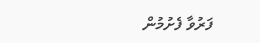ފަރުވާ ފެށުމުން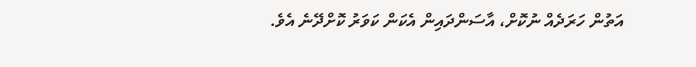އަތުން ހަރަދެއް ނުކޮށް، އާސަންދައިން އެކަން ކަވަރު ކޮށްދޭނެ އެވެ.